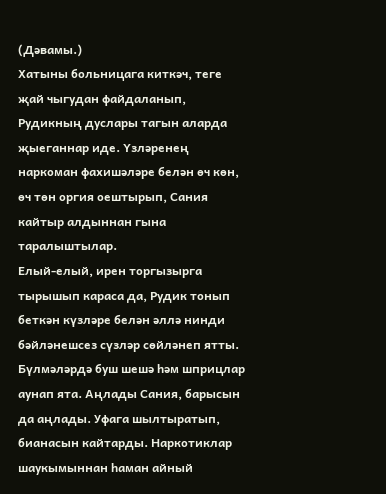(Дәвамы.)
Хатыны больницага киткәч, теге җай чыгудан файдаланып, Рудикның дуслары тагын аларда җыеганнар иде. Үзләренең наркоман фахишәләре белән өч көн, өч төн оргия оештырып, Сания кайтыр алдыннан гына таралыштылар.
Елый-елый, ирен торгызырга тырышып караса да, Рудик тонып беткән күзләре белән әллә нинди бәйләнешсез сүзләр сөйләнеп ятты. Бүлмәләрдә буш шешә һәм шприцлар аунап ята. Аңлады Сания, барысын да аңлады. Уфага шылтыратып, бианасын кайтарды. Наркотиклар шаукымыннан һаман айный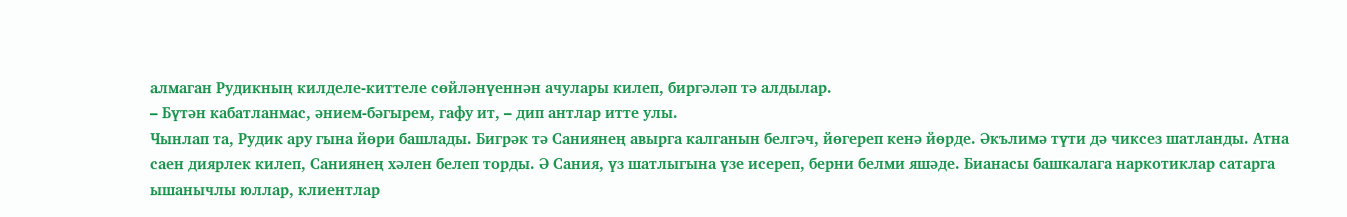алмаган Рудикның килделе-киттеле сөйләнүеннән ачулары килеп, биргәләп тә алдылар.
– Бүтән кабатланмас, әнием-бәгырем, гафу ит, – дип антлар итте улы.
Чынлап та, Рудик ару гына йөри башлады. Бигрәк тә Саниянең авырга калганын белгәч, йөгереп кенә йөрде. Әкълимә түти дә чиксез шатланды. Атна саен диярлек килеп, Саниянең хәлен белеп торды. Ә Сания, үз шатлыгына үзе исереп, берни белми яшәде. Бианасы башкалага наркотиклар сатарга ышанычлы юллар, клиентлар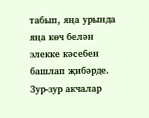табып, яңа урында яңа көч белән элекке кәсебен башлап җибәрде. Зур-зур акчалар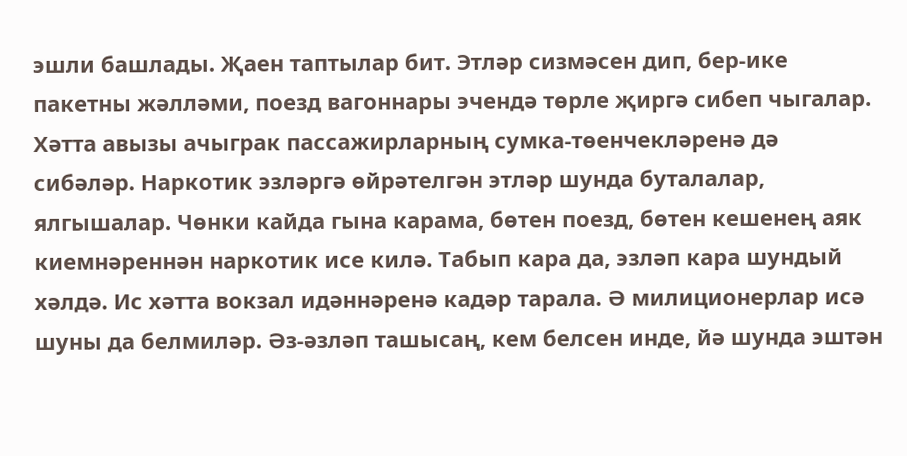эшли башлады. Җаен таптылар бит. Этләр сизмәсен дип, бер-ике пакетны жәлләми, поезд вагоннары эчендә төрле җиргә сибеп чыгалар. Хәтта авызы ачыграк пассажирларның сумка-төенчекләренә дә сибәләр. Наркотик эзләргә өйрәтелгән этләр шунда буталалар, ялгышалар. Чөнки кайда гына карама, бөтен поезд, бөтен кешенең аяк киемнәреннән наркотик исе килә. Табып кара да, эзләп кара шундый хәлдә. Ис хәтта вокзал идәннәренә кадәр тарала. Ә милиционерлар исә шуны да белмиләр. Әз-әзләп ташысаң, кем белсен инде, йә шунда эштән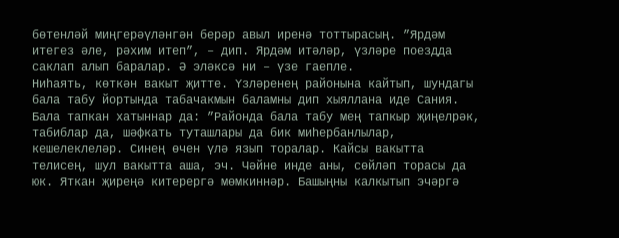бөтенләй миңгерәүләнгән берәр авыл иренә тоттырасың. ”Ярдәм итегез әле, рәхим итеп”, – дип. Ярдәм итәләр, үзләре поездда саклап алып баралар. Ә эләксә ни – үзе гаепле.
Ниһаять, көткән вакыт җитте. Үзләренең районына кайтып, шундагы бала табу йортында табачакмын баламны дип хыяллана иде Сания. Бала тапкан хатыннар да: ”Районда бала табу мең тапкыр җиңелрәк, табиблар да, шәфкать туташлары да бик миһербанлылар, кешелеклеләр. Синең өчен үлә язып торалар. Кайсы вакытта телисең, шул вакытта аша, эч. Чәйне инде аны, сөйләп торасы да юк. Яткан җиреңә китерергә мөмкиннәр. Башыңны калкытып эчәргә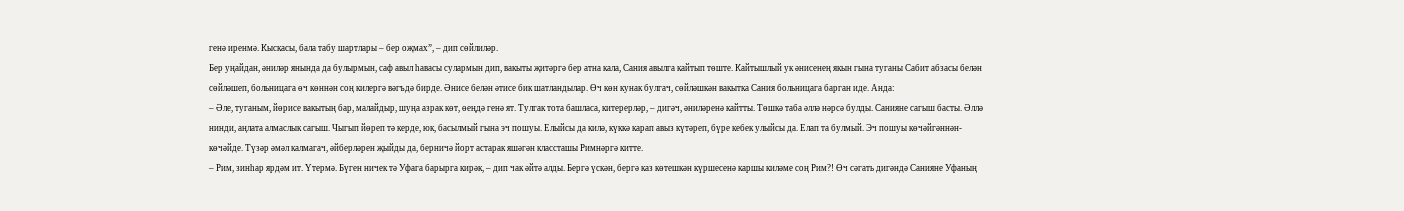генә иренмә. Кыскасы, бала табу шартлары – бер оҗмах”, – дип сөйлиләр.
Бер уңайдан, әниләр янында да булырмын, саф авыл һавасы сулармын дип, вакыты җитәргә бер атна кала, Сания авылга кайтып төште. Кайтышлый ук әнисенең якын гына туганы Сабит абзасы белән сөйләшеп, больницага өч көннән соң килергә вәгъдә бирде. Әнисе белән әтисе бик шатландылар. Өч көн кунак булгач, сөйләшкән вакытка Сания больницага барган иде. Анда:
– Әле, туганым, йөрисе вакытың бар, малайдыр, шуңа азрак көт, өеңдә генә ят. Тулгак тота башласа, китерерләр, – дигәч, әниләренә кайтты. Төшкә таба әллә нәрсә булды. Санияне сагыш басты. Әллә нинди, аңлата алмаслык сагыш. Чыгып йөреп тә керде, юк, басылмый гына эч пошуы. Елыйсы да килә, күккә карап авыз күтәреп, бүре кебек улыйсы да. Елап та булмый. Эч пошуы көчәйгәннән-көчәйде. Түзәр әмәл калмагач, әйберләрен җыйды да, берничә йорт астарак яшәгән классташы Римнәргә китте.
– Рим, зинһар ярдәм ит. Үтермә. Бүген ничек тә Уфага барырга кирәк, – дип чак әйтә алды. Бергә үскән, бергә каз көтешкән күршесенә каршы киләме соң Рим?! Өч сәгать дигәндә Санияне Уфаның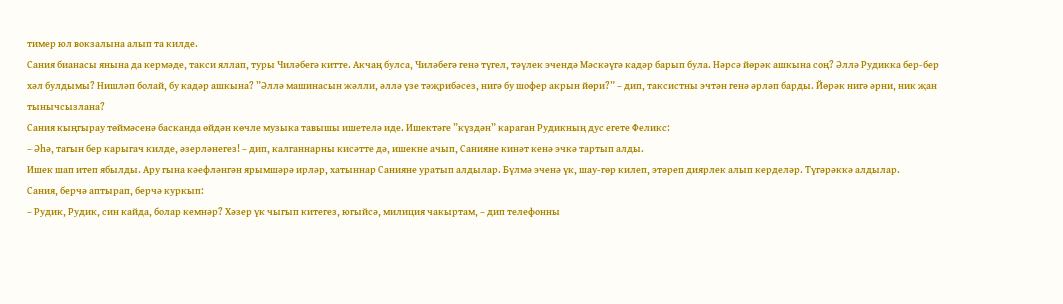тимер юл вокзалына алып та килде.
Сания бианасы янына да кермәде, такси яллап, туры Чиләбегә китте. Акчаң булса, Чиләбегә генә түгел, тәүлек эчендә Мәскәүгә кадәр барып була. Нәрсә йөрәк ашкына соң? Әллә Рудикка бер-бер хәл булдымы? Нишләп болай, бу кадәр ашкына? ”Әллә машинасын жәлли, әллә үзе тәҗрибәсез, нигә бу шофер акрын йөри?” – дип, таксистны эчтән генә әрләп барды. Йөрәк нигә әрни, ник җан тынычсызлана?
Сания кыңгырау төймәсенә басканда өйдән көчле музыка тавышы ишетелә иде. Ишектәге ”күздән” караган Рудикның дус егете Феликс:
– Әһә, тагын бер карыгач килде, әзерләнегез! – дип, калганнарны кисәтте дә, ишекне ачып, Санияне кинәт кенә эчкә тартып алды.
Ишек шап итеп ябылды. Ару гына кәефләнгән ярымшәрә ирләр, хатыннар Санияне уратып алдылар. Бүлмә эченә үк, шау-гөр килеп, этәреп диярлек алып керделәр. Түгәрәккә алдылар.
Сания, берчә аптырап, берчә куркып:
– Рудик, Рудик, син кайда, болар кемнәр? Хәзер үк чыгып китегез, югыйсә, милиция чакыртам, – дип телефонны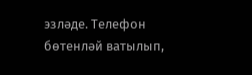эзләде. Телефон бөтенләй ватылып,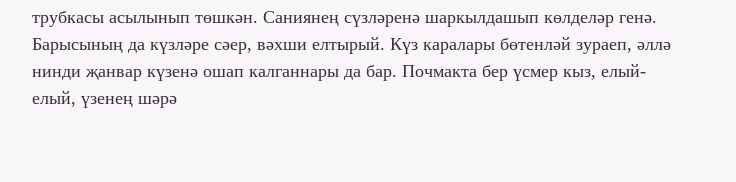трубкасы асылынып төшкән. Саниянең сүзләренә шаркылдашып көлделәр генә. Барысының да күзләре сәер, вәхши елтырый. Күз каралары бөтенләй зураеп, әллә нинди җанвар күзенә ошап калганнары да бар. Почмакта бер үсмер кыз, елый-елый, үзенең шәрә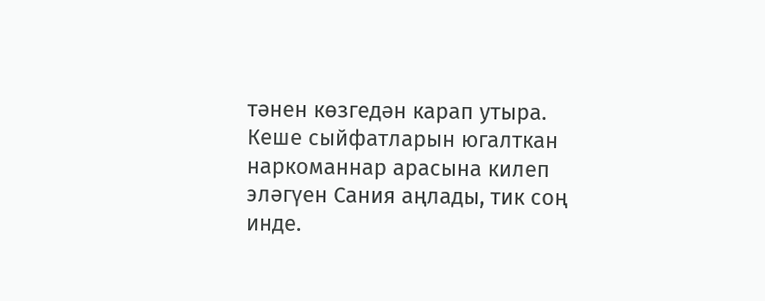тәнен көзгедән карап утыра. Кеше сыйфатларын югалткан наркоманнар арасына килеп эләгүен Сания аңлады, тик соң инде.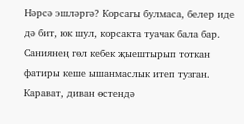Нәрсә эшләргә? Корсагы булмаса, белер иде дә бит, юк шул, корсакта туачак бала бар.
Саниянең гөл кебек җыештырып тоткан фатиры кеше ышанмаслык итеп тузган. Карават, диван өстендә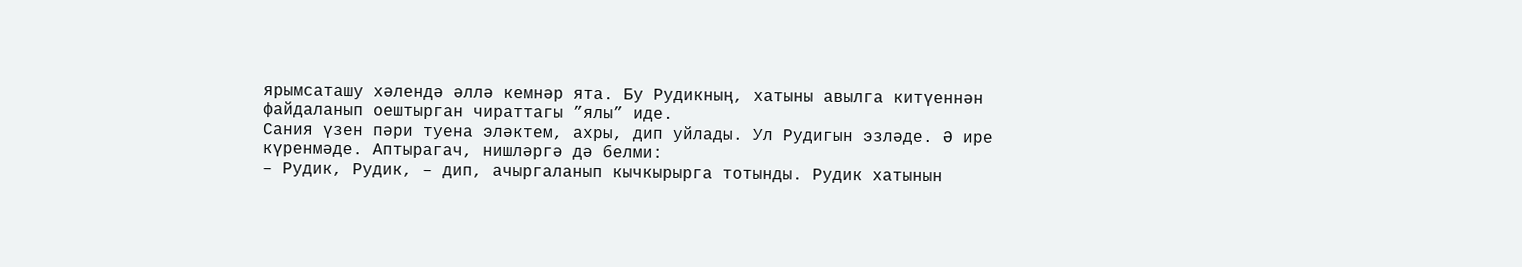ярымсаташу хәлендә әллә кемнәр ята. Бу Рудикның, хатыны авылга китүеннән файдаланып оештырган чираттагы ”ялы” иде.
Сания үзен пәри туена эләктем, ахры, дип уйлады. Ул Рудигын эзләде. Ә ире күренмәде. Аптырагач, нишләргә дә белми:
– Рудик, Рудик, – дип, ачыргаланып кычкырырга тотынды. Рудик хатынын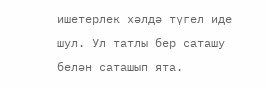ишетерлек хәлдә түгел иде шул. Ул татлы бер саташу белән саташып ята.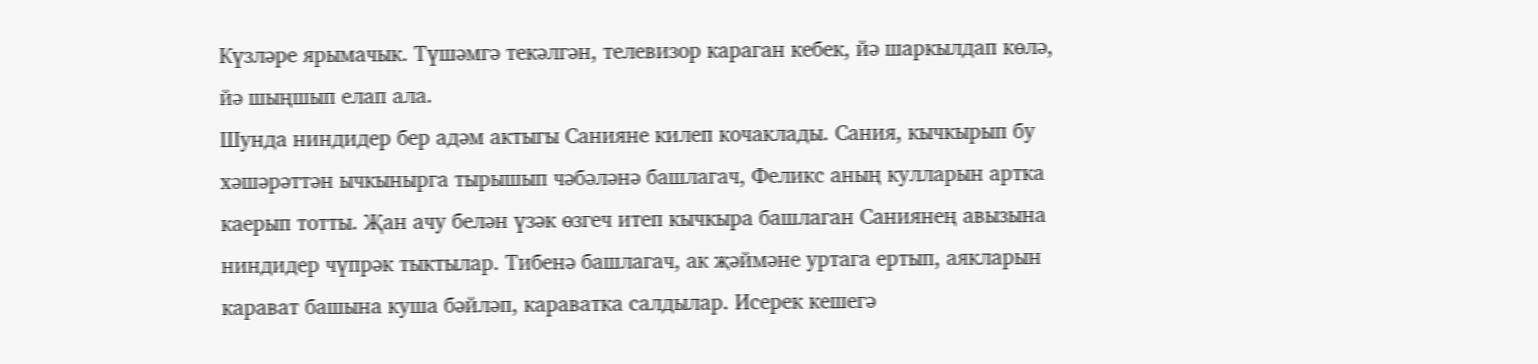Күзләре ярымачык. Түшәмгә текәлгән, телевизор караган кебек, йә шаркылдап көлә, йә шыңшып елап ала.
Шунда ниндидер бер адәм актыгы Санияне килеп кочаклады. Сания, кычкырып бу хәшәрәттән ычкынырга тырышып чәбәләнә башлагач, Феликс аның кулларын артка каерып тотты. Җан ачу белән үзәк өзгеч итеп кычкыра башлаган Саниянең авызына ниндидер чүпрәк тыктылар. Тибенә башлагач, ак җәймәне уртага ертып, аякларын карават башына куша бәйләп, караватка салдылар. Исерек кешегә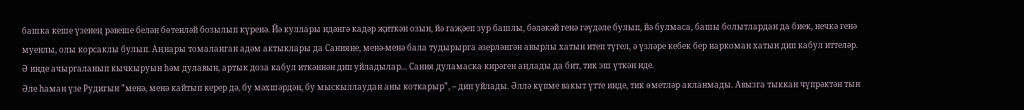башка кеше үзенең рәвеше белән бөтенләй бозылып күренә. Йә куллары идәнгә кадәр җиткән озын, йә гаҗәеп зур башлы, бәләкәй генә гәүдәле булып, йә булмаса, башы болытлардан да биек, нечкә генә муенлы, олы корсаклы булып. Аңнары томаланган адәм актыклары да Санияне, менә-менә бала тудырырга әзерләнгән авырлы хатын итеп түгел, ә үзләре кебек бер наркоман хатын дип кабул иттеләр. Ә инде ачыргаланып кычкыруын һәм дулавын, артык доза кабул иткәннән дип уйладылар... Сания дуламаска кирәген аңлады да бит, тик эш үткән иде.
Әле һаман үзе Рудигын ”менә, менә кайтып керер дә, бу мәхшәрдән, бу мыскыллаудан аны коткарыр”, – дип уйлады. Әллә күпме вакыт үтте инде, тик өметләр акланмады. Авызга тыккан чүпрәктән тын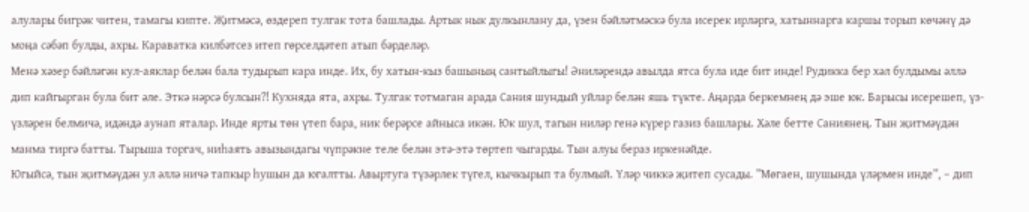алулары бигрәк читен, тамагы кипте. Җитмәсә, өздереп тулгак тота башлады. Артык нык дулкынлану да, үзен бәйләтмәскә була исерек ирләргә, хатыннарга каршы торып көчәнү дә моңа сәбәп булды, ахры. Караватка килбәтсез итеп гөрселдәтеп атып бәрделәр.
Менә хәзер бәйләгән кул-аяклар белән бала тудырып кара инде. Их, бу хатын-кыз башының сантыйлыгы! Әниләрендә авылда ятса була иде бит инде! Рудикка бер хәл булдымы әллә дип кайгырган була бит әле. Эткә нәрсә булсын?! Кухняда ята, ахры. Тулгак тотмаган арада Сания шундый уйлар белән яшь түкте. Аңарда беркемнең дә эше юк. Барысы исерешеп, үз-үзләрен белмичә, идәндә аунап яталар. Инде ярты төн үтеп бара, ник берәрсе айныса икән. Юк шул, тагын ниләр генә күрер газиз башлары. Хәле бетте Саниянең. Тын җитмәүдән манма тиргә батты. Тырыша торгач, ниһаять авызындагы чүпрәкне теле белән этә-этә төртеп чыгарды. Тын алуы бераз иркенәйде.
Югыйсә, тын җитмәүдән ул әллә ничә тапкыр һушын да югалтты. Авыртуга түзәрлек түгел, кычкырып та булмый. Үләр чиккә җитеп сусады. ”Мөгаен, шушында үләрмен инде”, – дип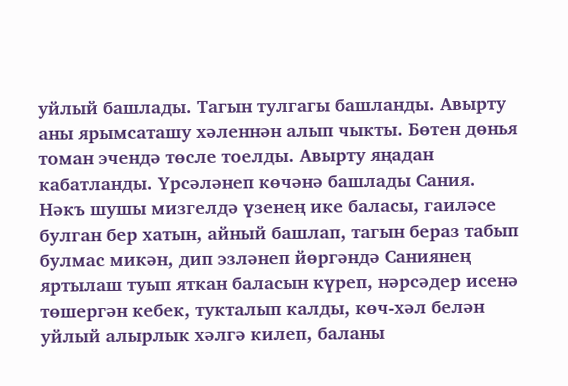уйлый башлады. Тагын тулгагы башланды. Авырту аны ярымсаташу хәленнән алып чыкты. Бөтен дөнья томан эчендә төсле тоелды. Авырту яңадан кабатланды. Үрсәләнеп көчәнә башлады Сания.
Нәкъ шушы мизгелдә үзенең ике баласы, гаиләсе булган бер хатын, айный башлап, тагын бераз табып булмас микән, дип эзләнеп йөргәндә Саниянең яртылаш туып яткан баласын күреп, нәрсәдер исенә төшергән кебек, тукталып калды, көч-хәл белән уйлый алырлык хәлгә килеп, баланы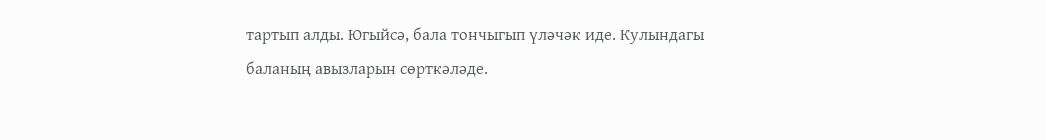тартып алды. Югыйсә, бала тончыгып үләчәк иде. Кулындагы баланың авызларын сөрткәләде.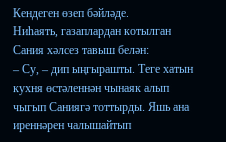Кендеген өзеп бәйләде.
Ниһаять, газаплардан котылган Сания хәлсез тавыш белән:
– Су, – дип ыңгырашты. Теге хатын кухня өстәленнән чынаяк алып чыгып Саниягә тоттырды. Яшь ана иреннәрен чалышайтып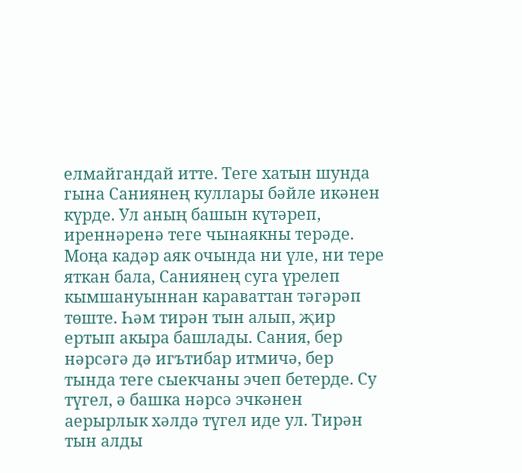елмайгандай итте. Теге хатын шунда гына Саниянең куллары бәйле икәнен күрде. Ул аның башын күтәреп, иреннәренә теге чынаякны терәде. Моңа кадәр аяк очында ни үле, ни тере яткан бала, Саниянең суга үрелеп кымшануыннан караваттан тәгәрәп төште. Һәм тирән тын алып, җир ертып акыра башлады. Сания, бер нәрсәгә дә игътибар итмичә, бер тында теге сыекчаны эчеп бетерде. Су түгел, ә башка нәрсә эчкәнен аерырлык хәлдә түгел иде ул. Тирән тын алды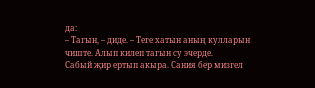да:
– Тагын, – диде. – Теге хатын аның кулларын чиште. Алып килеп тагын су эчерде.
Сабый җир ертып акыра. Сания бер мизгел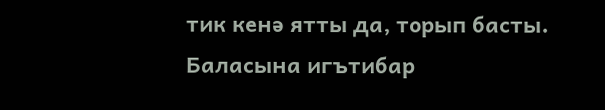тик кенә ятты да, торып басты. Баласына игътибар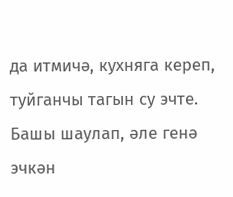да итмичә, кухняга кереп, туйганчы тагын су эчте. Башы шаулап, әле генә эчкән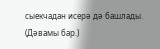сыекчадан исерә дә башлады.
(Дәвамы бар.)